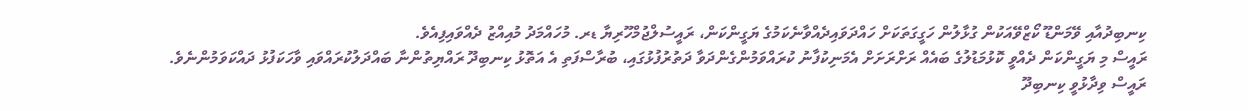ކިނބިދުއާއި ވޭމަންޑޫ ކޯޒްވޭއަކުން ގުޅާލުން ހަގީގަތަކަށް ހައްދަވައިދެއްވާނެކަމުގެ ޔަގީންކަން، ރައީސުލްޖުމްހޫރިޔާ ޑރ. މުހައްމަދު މުއިއްޒު ދެއްވައިފިއެވެ.
ރައީސް މި ޔަގީންކަން ދެއްވީ ކޮޅުމަޑުލުގެ ބައެއް ރަށްރަށަށް އެމަނިކުފާނު ކުރައްވަމުންގެންދަވާ ދަތުރުފުޅުގައި، ބުރާސްފަތި އެ އަތޮޅު ކިނބިދޫ ރައްޔިތުންނާ ބައްދަލުކުރައްވައި ވާހަކަފުޅު ދައްކަވަމުންނެވެ.
ރައީސް ވިދާޅުވީ ކިނބިދޫ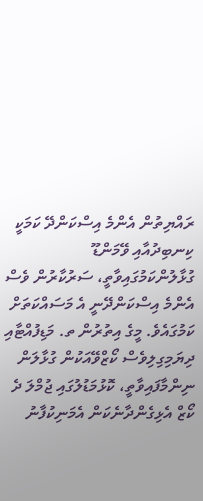ރައްޔިތުން އެންމެ އިސްކަންދޭ ކަމަކީ ކިނބިދުއާއި ވޭމަންޑޫ ގުޅާލުންކަމުގައިވާތީ، ސަރުކާރުން ވެސް އެންމެ އިސްކަންދޭނީ އެ މަސައްކަތަށް ކަމުގައެވެ. މީގެ އިތުރުން ތ. މަޑިފުއްޓާއި ދިޔަމިގިލިވެސް ކޯޒްވޭއަކުން ގުޅާލަން ނިންމާފައިވާތީ، ކޮޅުމަޑުލުގައި ޖުމްލަ ދެ ކޯޒް އެޅިގެންދާނެކަން އެމަނިކުފާނު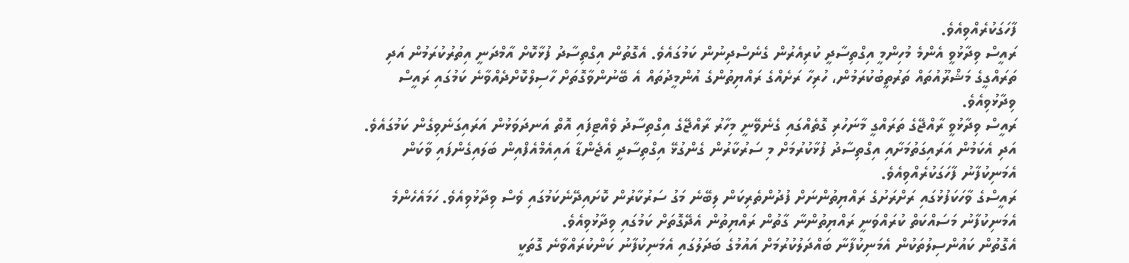ފާހަގަކުރެއްވިއެވެ.
ރައީސް ވިދާޅުވީ އެންމެ މުހިންމީ އިގްތިސާދީ ކުރިއެރުން ގެނެސްދިނުން ކަމުގައެވެ. އެގޮތުން އިގްތިސާދު ފުޅާކޮށް އާމްދަނީ އިތުރުކުރަމުން އަދި ތަރައްގީގެ މަޝްރޫއުތައް ތަރުތީބުކުރަމުން، ހުރިހާ ރަށެއްގެ ރައްޔިތުންގެ އުންމީދުތައް އެ ބޭނުންވާގޮތަށް ހާސިލްކޮށްދެއްވާނެ ކަމުގައި ރައީސް ވިދާޅުވިއެވެ.
ރައީސް ވިދާޅުވީ ރާއްޖޭގެ ތަރައްގީ މާނަހުރި ގޮތެއްގައި ގެނެވޭނީ މިހާރު ރާއްޖޭގެ އިގްތިސާދު ވެއްޓިފައި އޮތް އަނދަވަޅުން އަރައިގަނެވިގެން ކަމުގައެވެ. އަދި އެކަމުން އަރައިގަތުމަށާއި އިގްތިސާދު ފުޅާކުރުމަށް މި ސަރުކާރުން ގެންގުޅޭ އިގްތިސާދީ އެޖެންޑާ އައިއެމްއެފްއިން ބަލައިގެންފައި ވާކަން އެމަނިކުފާނު ފާހަގަކުރެއްވިއެވެ.
ރައީސްގެ ވާހަކަފުޅުގައި ރަށްރަށުގެ ރައްޔިތުންނަށް ފުދުންތެރިކަން ލިބޭނެ މަގު ސަރުކާރުން ކޮށައިދޭނެކަމުގައި ވެސް ވިދާޅުވިއެވެ. ހަމައެހެންމެ އެމަނިކުފާނު މަސައްކަތް ކުރައްވަނީ ރައްޔިތުންނާ ގާތުން ރައްޔިތުން އެދޭގޮތަށް ކަމުގައި ވިދާޅުވިއެވެ.
އެގޮތުން ކައުންސިލުތަކުން އެމަނިކުފާނާ ބައްދަލުކުރުމަށް އައުމުގެ ބަދަލުގައި އެމަނިކުފާނު ކަންކުރައްވާނެ ގޮތަކީ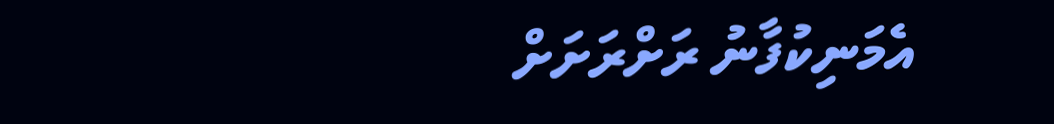އެމަނިކުފާނު ރަށްރަށަށް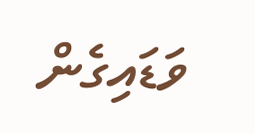ވަޑައިގެން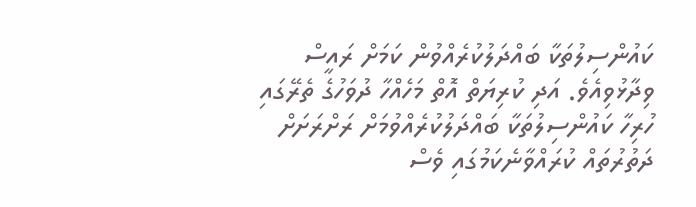ކައުންސިލުތަކާ ބައްދަލުކުރެއްވުން ކަމަށް ރައީސް ވިދާޅުވިއެވެ. އަދި ކުރިޔަތް އޮތް މަހެއްހާ ދުވަހުގެ ތެރޭގައި ހުރިހާ ކައުންސިލުތަކާ ބައްދަލުކުރެއްވުމަށް ރަށްރަށަށް ދަތުރުތައް ކުރައްވާނެކަމުގައި ވެސް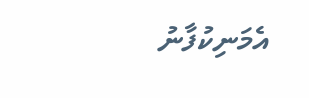އެމަނިކުފާނު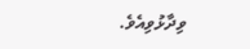ވިދާޅުވިއެވެ.